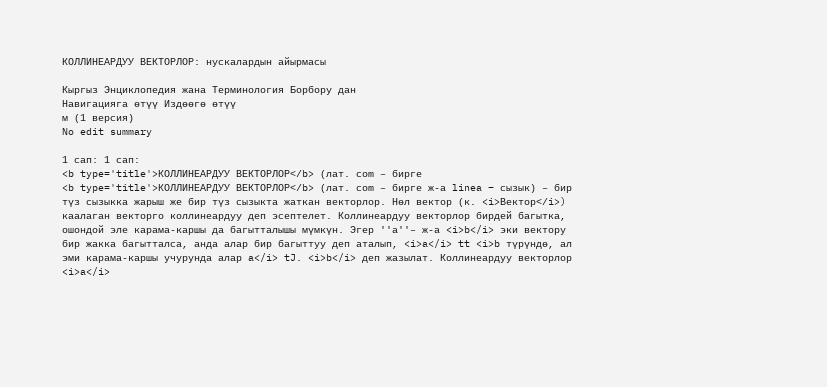КОЛЛИНЕАРДУУ ВЕКТОРЛОР: нускалардын айырмасы

Кыргыз Энциклопедия жана Терминология Борбору дан
Навигацияга өтүү Издөөгө өтүү
м (1 версия)
No edit summary

1 сап: 1 сап:
<b type='title'>КОЛЛИНЕАРДУУ ВЕКТОРЛОР</b> (лат. соm – бирге
<b type='title'>КОЛЛИНЕАРДУУ ВЕКТОРЛОР</b> (лат. соm – бирге ж-а linea – сызык) – бир түз сызыкка жарыш же бир түз сызыкта жаткан векторлор. Нөл вектор (к. <i>Вектор</i>) каалаган векторго коллинеардуу деп эсептелет. Коллинеардуу векторлор бирдей багытка, ошондой эле карама-каршы да багытталышы мүмкүн. Эгер ''а''– ж-а <i>b</i> эки вектору бир жакка багытталса, анда алар бир багыттуу деп аталып, <i>a</i> tt <i>b түрүндө, ал эми карама-каршы учурунда алар a</i> tJ. <i>b</i> деп жазылат. Коллинеардуу векторлор <i>a</i>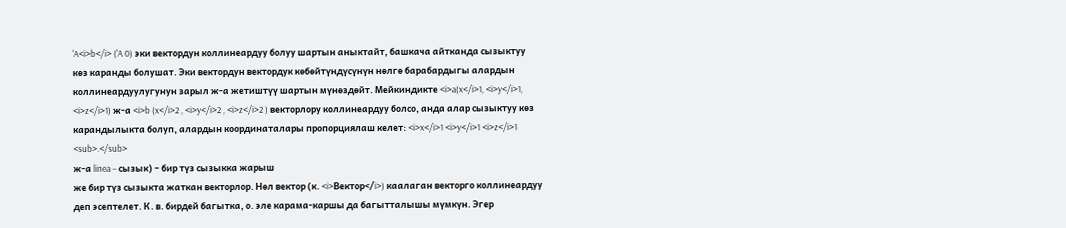'A<i>b</i> ('A 0) эки вектордун коллинеардуу болуу шартын аныктайт, башкача айтканда сызыктуу көз каранды болушат. Эки вектордун вектордук көбөйтүндүсүнүн нөлгө барабардыгы алардын коллинеардуулугунун зарыл ж-а жетиштүү шартын мүнөздөйт. Мейкиндикте <i>a(x</i>1, <i>y</i>1, <i>z</i>1) ж-а <i>b (x</i>2 , <i>y</i>2 , <i>z</i>2 ) векторлору коллинеардуу болсо, анда алар сызыктуу көз карандылыкта болуп, алардын координаталары пропорциялаш келет: <i>x</i>1 <i>y</i>1 <i>z</i>1 <sub>.</sub>
ж-а linea – сызык) – бир түз сызыкка жарыш
же бир түз сызыкта жаткан векторлор. Нөл вектор (к. <i>Вектор</i>) каалаган векторго коллинеардуу деп эсептелет. К. в. бирдей багытка, о. эле карама-каршы да багытталышы мүмкүн. Эгер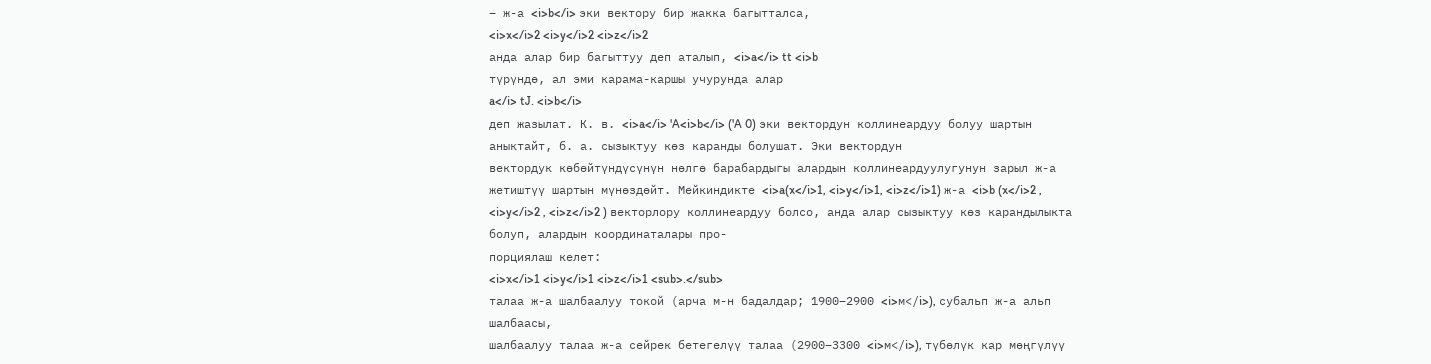– ж-а <i>b</i> эки вектору бир жакка багытталса,
<i>x</i>2 <i>y</i>2 <i>z</i>2
анда алар бир багыттуу деп аталып, <i>a</i> tt <i>b
түрүндө, ал эми карама-каршы учурунда алар
a</i> tJ. <i>b</i>
деп жазылат. К. в. <i>a</i> 'A<i>b</i> ('A 0) эки вектордун коллинеардуу болуу шартын аныктайт, б. а. сызыктуу көз каранды болушат. Эки вектордун
вектордук көбөйтүндүсүнүн нөлгө барабардыгы алардын коллинеардуулугунун зарыл ж-а жетиштүү шартын мүнөздөйт. Мейкиндикте <i>a(x</i>1, <i>y</i>1, <i>z</i>1) ж-а <i>b (x</i>2 , <i>y</i>2 , <i>z</i>2 ) векторлору коллинеардуу болсо, анда алар сызыктуу көз карандылыкта болуп, алардын координаталары про-
порциялаш келет:
<i>x</i>1 <i>y</i>1 <i>z</i>1 <sub>.</sub>
талаа ж-а шалбаалуу токой (арча м-н бадалдар; 1900–2900 <i>м</i>), субальп ж-а альп шалбаасы,
шалбаалуу талаа ж-а сейрек бетегелүү талаа (2900–3300 <i>м</i>), түбөлүк кар мөңгүлүү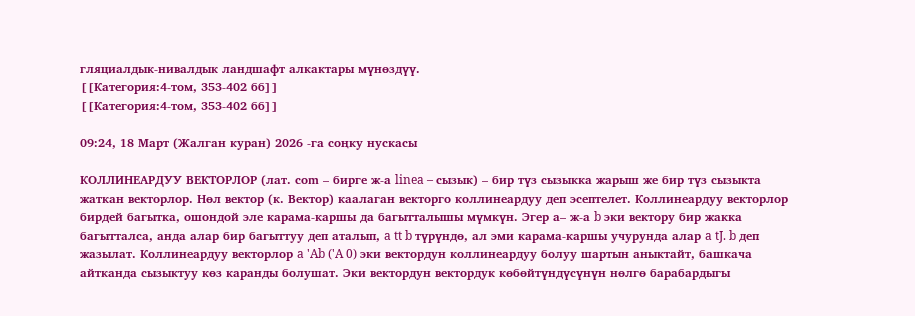гляциалдык-нивалдык ландшафт алкактары мүнөздүү.
[[Категория:4-том, 353-402 бб]]
[[Категория:4-том, 353-402 бб]]

09:24, 18 Март (Жалган куран) 2026 -га соңку нускасы

КОЛЛИНЕАРДУУ ВЕКТОРЛОР (лат. соm – бирге ж-а linea – сызык) – бир түз сызыкка жарыш же бир түз сызыкта жаткан векторлор. Нөл вектор (к. Вектор) каалаган векторго коллинеардуу деп эсептелет. Коллинеардуу векторлор бирдей багытка, ошондой эле карама-каршы да багытталышы мүмкүн. Эгер а– ж-а b эки вектору бир жакка багытталса, анда алар бир багыттуу деп аталып, a tt b түрүндө, ал эми карама-каршы учурунда алар a tJ. b деп жазылат. Коллинеардуу векторлор a 'Ab ('A 0) эки вектордун коллинеардуу болуу шартын аныктайт, башкача айтканда сызыктуу көз каранды болушат. Эки вектордун вектордук көбөйтүндүсүнүн нөлгө барабардыгы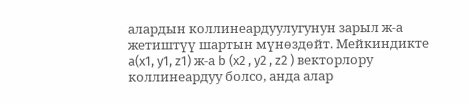алардын коллинеардуулугунун зарыл ж-а жетиштүү шартын мүнөздөйт. Мейкиндикте a(x1, y1, z1) ж-а b (x2 , y2 , z2 ) векторлору коллинеардуу болсо, анда алар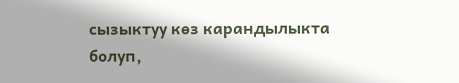сызыктуу көз карандылыкта болуп,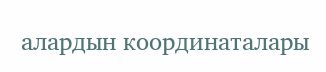алардын координаталары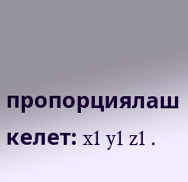пропорциялаш келет: x1 y1 z1 .